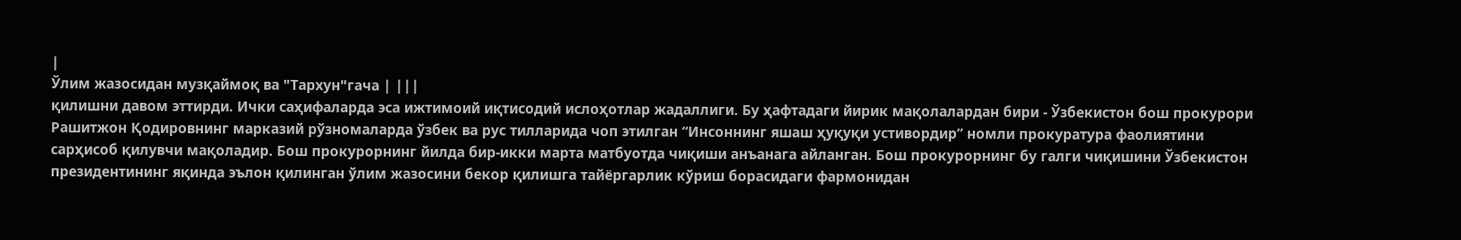|
Ўлим жазосидан музқаймоқ ва "Тархун"гача | |||
қилишни давом эттирди. Ички саҳифаларда эса ижтимоий иқтисодий ислоҳотлар жадаллиги. Бу ҳафтадаги йирик мақолалардан бири - Ўзбекистон бош прокурори Рашитжон Қодировнинг марказий рўзномаларда ўзбек ва рус тилларида чоп этилган “Инсоннинг яшаш ҳуқуқи устивордир” номли прокуратура фаолиятини сарҳисоб қилувчи мақоладир. Бош прокурорнинг йилда бир-икки марта матбуотда чиқиши анъанага айланган. Бош прокурорнинг бу галги чиқишини Ўзбекистон президентининг яқинда эълон қилинган ўлим жазосини бекор қилишга тайёргарлик кўриш борасидаги фармонидан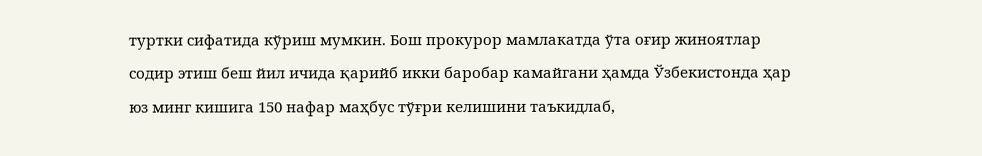туртки сифатида кўриш мумкин. Бош прокурор мамлакатда ўта оғир жиноятлар содир этиш беш йил ичида қарийб икки баробар камайгани ҳамда Ўзбекистонда ҳар юз минг кишига 150 нафар маҳбус тўғри келишини таъкидлаб,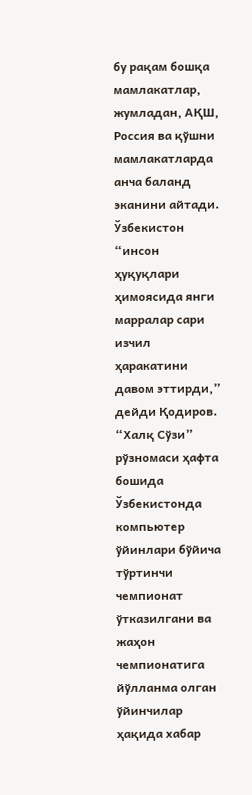бу рақам бошқа мамлакатлар, жумладан, АҚШ, Россия ва қўшни мамлакатларда анча баланд эканини айтади. Ўзбекистон “инсон ҳуқуқлари ҳимоясида янги марралар сари изчил ҳаракатини давом эттирди,” дейди Қодиров. “Халқ Сўзи” рўзномаси ҳафта бошида Ўзбекистонда компьютер ўйинлари бўйича тўртинчи чемпионат ўтказилгани ва жаҳон чемпионатига йўлланма олган ўйинчилар ҳақида хабар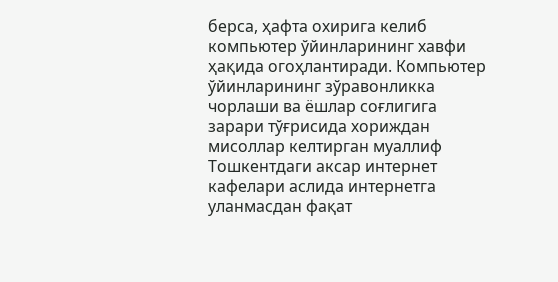берса, ҳафта охирига келиб компьютер ўйинларининг хавфи ҳақида огоҳлантиради. Компьютер ўйинларининг зўравонликка чорлаши ва ёшлар соғлигига зарари тўғрисида хориждан мисоллар келтирган муаллиф Тошкентдаги аксар интернет кафелари аслида интернетга уланмасдан фақат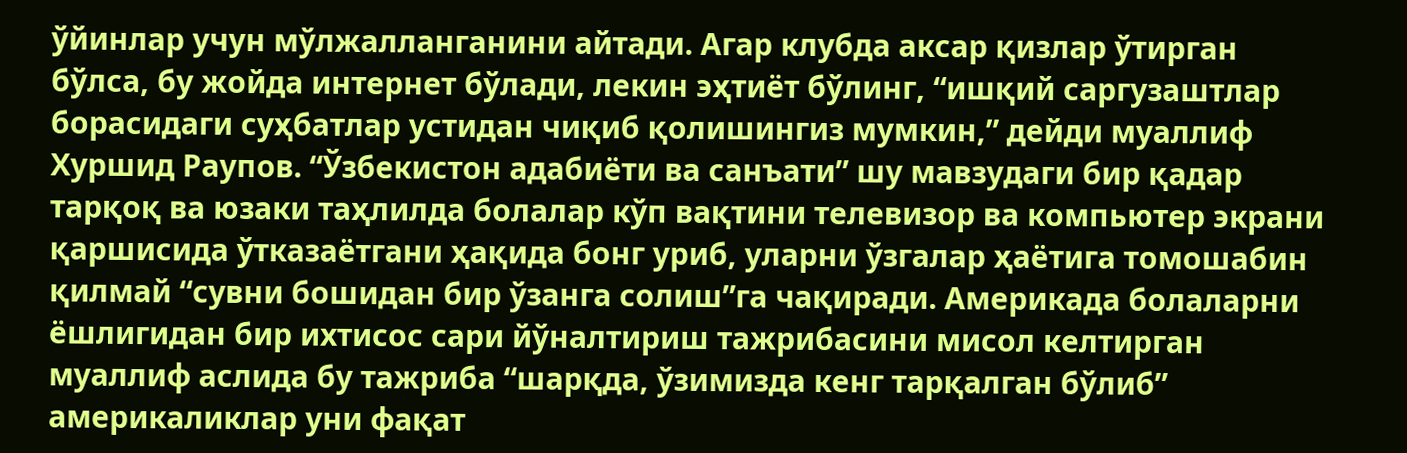ўйинлар учун мўлжалланганини айтади. Агар клубда аксар қизлар ўтирган бўлса, бу жойда интернет бўлади, лекин эҳтиёт бўлинг, “ишқий саргузаштлар борасидаги суҳбатлар устидан чиқиб қолишингиз мумкин,” дейди муаллиф Хуршид Раупов. “Ўзбекистон адабиёти ва санъати” шу мавзудаги бир қадар тарқоқ ва юзаки таҳлилда болалар кўп вақтини телевизор ва компьютер экрани қаршисида ўтказаётгани ҳақида бонг уриб, уларни ўзгалар ҳаётига томошабин қилмай “сувни бошидан бир ўзанга солиш”га чақиради. Америкада болаларни ёшлигидан бир ихтисос сари йўналтириш тажрибасини мисол келтирган муаллиф аслида бу тажриба “шарқда, ўзимизда кенг тарқалган бўлиб” америкаликлар уни фақат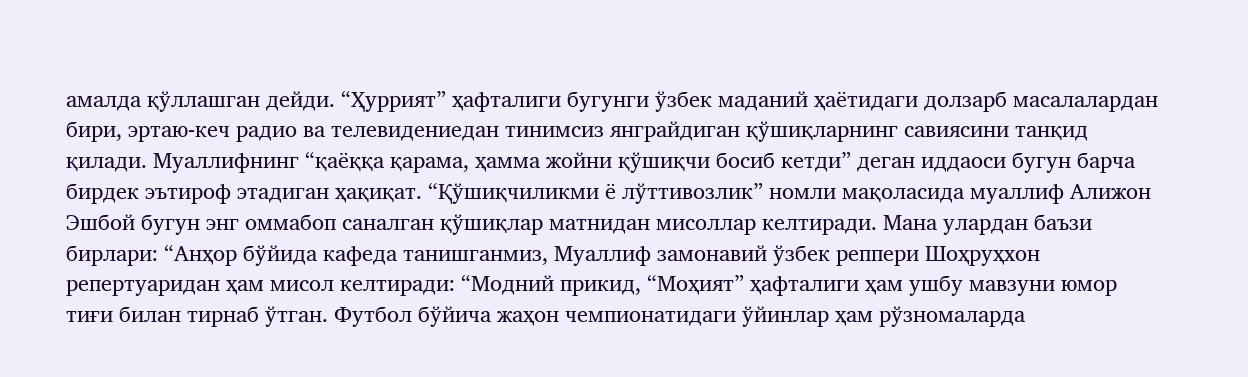амалда қўллашган дейди. “Ҳуррият” ҳафталиги бугунги ўзбек маданий ҳаётидаги долзарб масалалардан бири, эртаю-кеч радио ва телевидениедан тинимсиз янграйдиган қўшиқларнинг савиясини танқид қилади. Муаллифнинг “қаёққа қарама, ҳамма жойни қўшиқчи босиб кетди” деган иддаоси бугун барча бирдек эътироф этадиган ҳақиқат. “Қўшиқчиликми ё лўттивозлик” номли мақоласида муаллиф Алижон Эшбой бугун энг оммабоп саналган қўшиқлар матнидан мисоллар келтиради. Мана улардан баъзи бирлари: “Анҳор бўйида кафеда танишганмиз, Муаллиф замонавий ўзбек реппери Шоҳруҳхон репертуаридан ҳам мисол келтиради: “Модний прикид, “Моҳият” ҳафталиги ҳам ушбу мавзуни юмор тиғи билан тирнаб ўтган. Футбол бўйича жаҳон чемпионатидаги ўйинлар ҳам рўзномаларда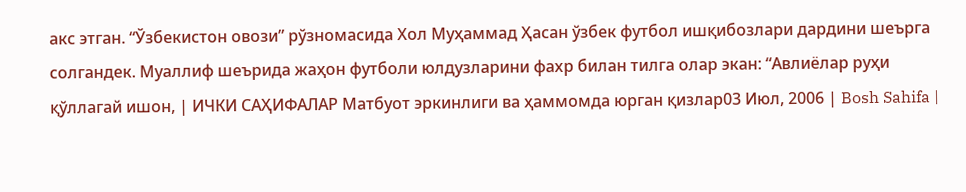акс этган. “Ўзбекистон овози” рўзномасида Хол Муҳаммад Ҳасан ўзбек футбол ишқибозлари дардини шеърга солгандек. Муаллиф шеърида жаҳон футболи юлдузларини фахр билан тилга олар экан: “Авлиёлар руҳи қўллагай ишон, | ИЧКИ САҲИФАЛАР Матбуот эркинлиги ва ҳаммомда юрган қизлар03 Июл, 2006 | Bosh Sahifa |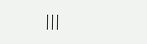|||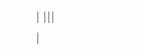| |||
|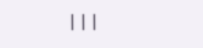|||